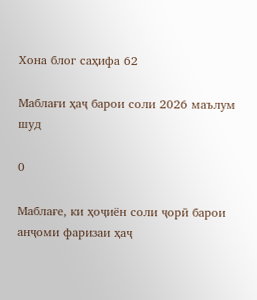Хона блог саҳифа 62

Маблағи ҳаҷ барои соли 2026 маълум шуд

0

Маблағе, ки ҳоҷиён соли ҷорӣ барои анҷоми фаризаи ҳаҷ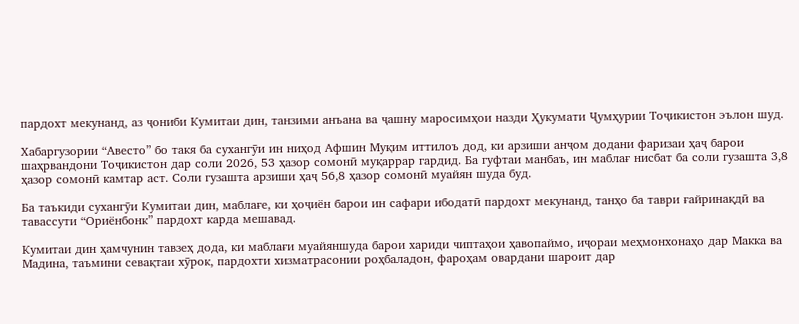пардохт мекунанд, аз ҷониби Кумитаи дин, танзими анъана ва ҷашну маросимҳои назди Ҳукумати Ҷумҳурии Тоҷикистон эълон шуд.

Хабаргузории “Авесто” бо такя ба сухангӯи ин ниҳод Афшин Муқим иттилоъ дод, ки арзиши анҷом додани фаризаи ҳаҷ барои шаҳрвандони Тоҷикистон дар соли 2026, 53 ҳазор сомонӣ муқаррар гардид. Ба гуфтаи манбаъ, ин маблағ нисбат ба соли гузашта 3,8 ҳазор сомонӣ камтар аст. Соли гузашта арзиши ҳаҷ 56,8 ҳазор сомонӣ муайян шуда буд.

Ба таъкиди сухангӯи Кумитаи дин, маблағе, ки ҳоҷиён барои ин сафари ибодатӣ пардохт мекунанд, танҳо ба таври ғайринақдӣ ва тавассути “Ориёнбонк” пардохт карда мешавад.

Кумитаи дин ҳамчунин тавзеҳ дода, ки маблағи муайяншуда барои хариди чиптаҳои ҳавопаймо, иҷораи меҳмонхонаҳо дар Макка ва Мадина, таъмини севақтаи хӯрок, пардохти хизматрасонии роҳбаладон, фароҳам овардани шароит дар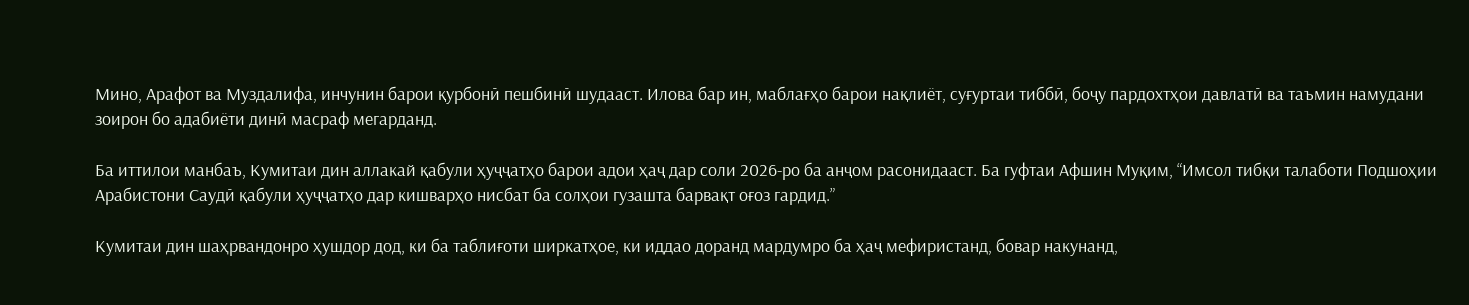Мино, Арафот ва Муздалифа, инчунин барои қурбонӣ пешбинӣ шудааст. Илова бар ин, маблағҳо барои нақлиёт, суғуртаи тиббӣ, боҷу пардохтҳои давлатӣ ва таъмин намудани зоирон бо адабиёти динӣ масраф мегарданд.

Ба иттилои манбаъ, Кумитаи дин аллакай қабули ҳуҷҷатҳо барои адои ҳаҷ дар соли 2026-ро ба анҷом расонидааст. Ба гуфтаи Афшин Муқим, “Имсол тибқи талаботи Подшоҳии Арабистони Саудӣ қабули ҳуҷҷатҳо дар кишварҳо нисбат ба солҳои гузашта барвақт оғоз гардид.”

Кумитаи дин шаҳрвандонро ҳушдор дод, ки ба таблиғоти ширкатҳое, ки иддао доранд мардумро ба ҳаҷ мефиристанд, бовар накунанд,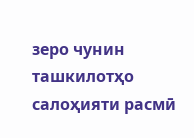зеро чунин ташкилотҳо салоҳияти расмӣ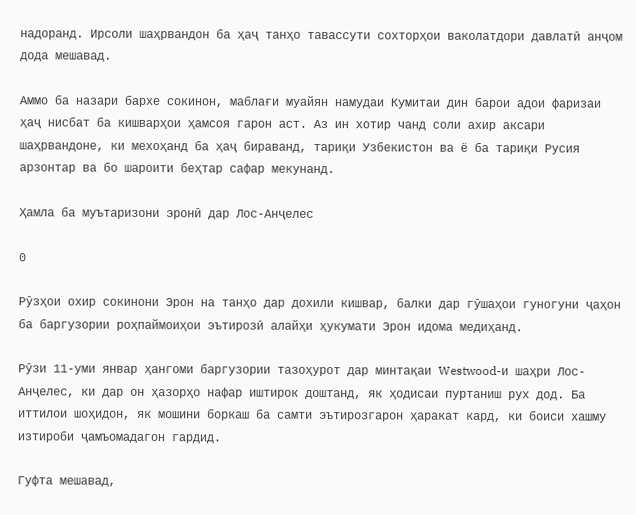надоранд. Ирсоли шаҳрвандон ба ҳаҷ танҳо тавассути сохторҳои ваколатдори давлатӣ анҷом дода мешавад.

Аммо ба назари бархе сокинон, маблағи муайян намудаи Кумитаи дин барои адои фаризаи ҳаҷ нисбат ба кишварҳои ҳамсоя гарон аст. Аз ин хотир чанд соли ахир аксари шаҳрвандоне, ки мехоҳанд ба ҳаҷ бираванд, тариқи Узбекистон ва ё ба тариқи Русия арзонтар ва бо шароити беҳтар сафар мекунанд.

Ҳамла ба муътаризони эронӣ дар Лос-Анҷелес

0

Рӯзҳои охир сокинони Эрон на танҳо дар дохили кишвар, балки дар гӯшаҳои гуногуни ҷаҳон ба баргузории роҳпаймоиҳои эътирозӣ алайҳи ҳукумати Эрон идома медиҳанд.

Рӯзи 11-уми январ ҳангоми баргузории тазоҳурот дар минтақаи Westwood-и шаҳри Лос-Анҷелес, ки дар он ҳазорҳо нафар иштирок доштанд, як ҳодисаи пуртаниш рух дод. Ба иттилои шоҳидон, як мошини боркаш ба самти эътирозгарон ҳаракат кард, ки боиси хашму изтироби ҷамъомадагон гардид.

Гуфта мешавад,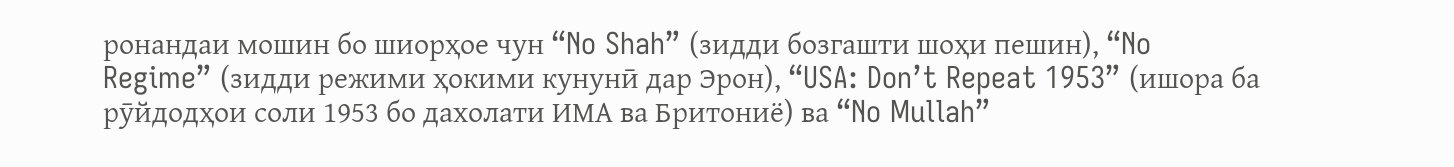ронандаи мошин бо шиорҳое чун “No Shah” (зидди бозгашти шоҳи пешин), “No Regime” (зидди режими ҳокими кунунӣ дар Эрон), “USA: Don’t Repeat 1953” (ишора ба рӯйдодҳои соли 1953 бо дахолати ИМА ва Бритониё) ва “No Mullah”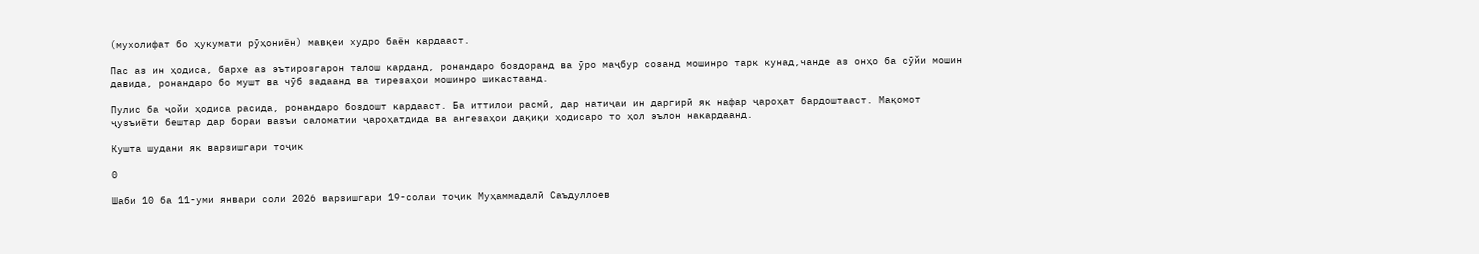(мухолифат бо ҳукумати рӯҳониён) мавқеи худро баён кардааст.

Пас аз ин ҳодиса, бархе аз эътирозгарон талош карданд, ронандаро боздоранд ва ӯро маҷбур созанд мошинро тарк кунад,чанде аз онҳо ба сӯйи мошин давида, ронандаро бо мушт ва чӯб задаанд ва тирезаҳои мошинро шикастаанд.

Пулис ба ҷойи ҳодиса расида, ронандаро боздошт кардааст. Ба иттилои расмӣ, дар натиҷаи ин даргирӣ як нафар ҷароҳат бардоштааст. Мақомот ҷузъиёти бештар дар бораи вазъи саломатии ҷароҳатдида ва ангезаҳои дақиқи ҳодисаро то ҳол эълон накардаанд.

Кушта шудани як варзишгари тоҷик

0

Шаби 10 ба 11-уми январи соли 2026 варзишгари 19-солаи тоҷик Муҳаммадалӣ Саъдуллоев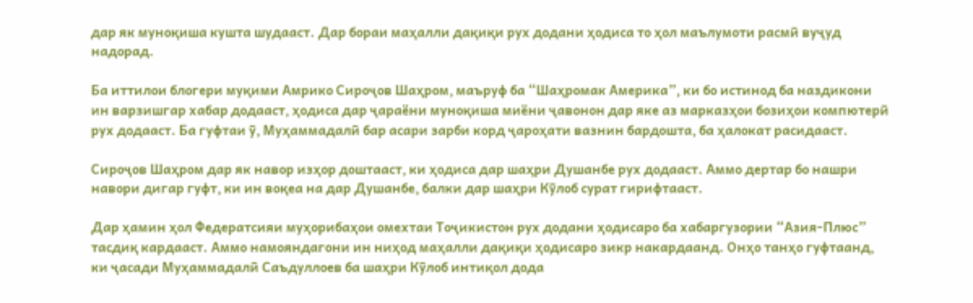дар як муноқиша кушта шудааст. Дар бораи маҳалли дақиқи рух додани ҳодиса то ҳол маълумоти расмӣ вуҷуд надорад.

Ба иттилои блогери муқими Амрико Сироҷов Шаҳром, маъруф ба “Шаҳромак Америка”, ки бо истинод ба наздикони ин варзишгар хабар додааст, ҳодиса дар ҷараёни муноқиша миёни ҷавонон дар яке аз марказҳои бозиҳои компютерӣ рух додааст. Ба гуфтаи ӯ, Муҳаммадалӣ бар асари зарби корд ҷароҳати вазнин бардошта, ба ҳалокат расидааст.

Сироҷов Шаҳром дар як навор изҳор доштааст, ки ҳодиса дар шаҳри Душанбе рух додааст. Аммо дертар бо нашри навори дигар гуфт, ки ин воқеа на дар Душанбе, балки дар шаҳри Кӯлоб сурат гирифтааст.

Дар ҳамин ҳол Федератсияи муҳорибаҳои омехтаи Тоҷикистон рух додани ҳодисаро ба хабаргузории “Азия-Плюс” тасдиқ кардааст. Аммо намояндагони ин ниҳод маҳалли дақиқи ҳодисаро зикр накардаанд. Онҳо танҳо гуфтаанд, ки ҷасади Муҳаммадалӣ Саъдуллоев ба шаҳри Кӯлоб интиқол дода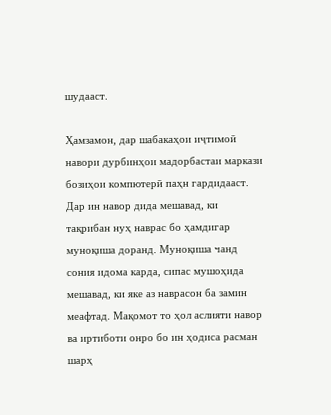шудааст.

Ҳамзамон, дар шабакаҳои иҷтимоӣ навори дурбинҳои мадорбастаи маркази бозиҳои компютерӣ паҳн гардидааст. Дар ин навор дида мешавад, ки тақрибан нуҳ наврас бо ҳамдигар муноқиша доранд. Муноқиша чанд сония идома карда, сипас мушоҳида мешавад, ки яке аз наврасон ба замин меафтад. Мақомот то ҳол аслияти навор ва иртиботи онро бо ин ҳодиса расман шарҳ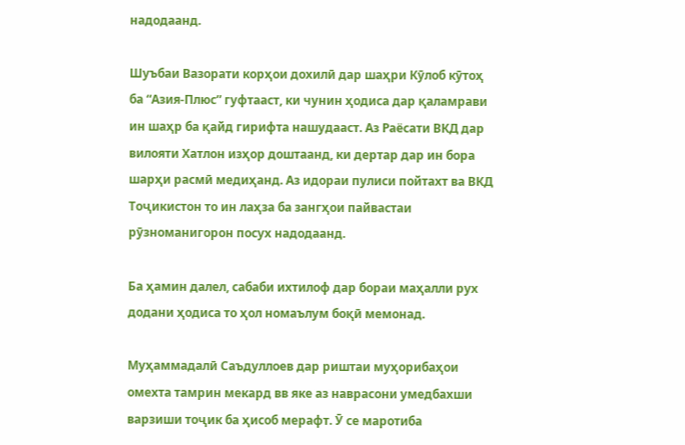надодаанд.

Шуъбаи Вазорати корҳои дохилӣ дар шаҳри Кӯлоб кӯтоҳ ба “Азия-Плюс” гуфтааст, ки чунин ҳодиса дар қаламрави ин шаҳр ба қайд гирифта нашудааст. Аз Раёсати ВКД дар вилояти Хатлон изҳор доштаанд, ки дертар дар ин бора шарҳи расмӣ медиҳанд. Аз идораи пулиси пойтахт ва ВКД Тоҷикистон то ин лаҳза ба зангҳои пайвастаи рӯзноманигорон посух надодаанд.

Ба ҳамин далел, сабаби ихтилоф дар бораи маҳалли рух додани ҳодиса то ҳол номаълум боқӣ мемонад.

Муҳаммадалӣ Саъдуллоев дар риштаи муҳорибаҳои омехта тамрин мекард вв яке аз наврасони умедбахши варзиши тоҷик ба ҳисоб мерафт. Ӯ се маротиба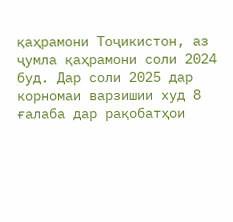қаҳрамони Тоҷикистон, аз ҷумла қаҳрамони соли 2024 буд. Дар соли 2025 дар корномаи варзишии худ 8 ғалаба дар рақобатҳои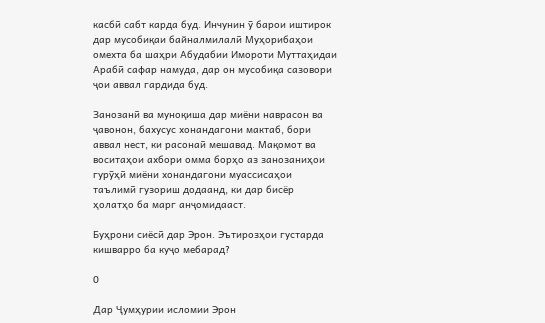касбӣ сабт карда буд. Инчунин ӯ барои иштирок дар мусобиқаи байналмилалӣ Муҳорибаҳои омехта ба шаҳри Абудабии Имороти Муттаҳидаи Арабӣ сафар намуда, дар он мусобиқа сазовори ҷои аввал гардида буд.

Занозанӣ ва муноқиша дар миёни наврасон ва ҷавонон, бахусус хонандагони мактаб, бори аввал нест, ки расонаӣ мешавад. Мақомот ва воситаҳои ахбори омма борҳо аз занозаниҳои гурӯҳӣ миёни хонандагони муассисаҳои таълимӣ гузориш додаанд, ки дар бисёр ҳолатҳо ба марг анҷомидааст.

Буҳрони сиёсӣ дар Эрон. Эътирозҳои густарда кишварро ба куҷо мебарад?

0

Дар Ҷумҳурии исломии Эрон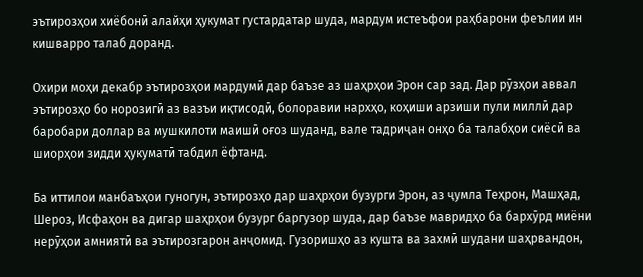эътирозҳои хиёбонӣ алайҳи ҳукумат густардатар шуда, мардум истеъфои раҳбарони феълии ин кишварро талаб доранд.

Охири моҳи декабр эътирозҳои мардумӣ дар баъзе аз шаҳрҳои Эрон сар зад. Дар рӯзҳои аввал эътирозҳо бо норозигӣ аз вазъи иқтисодӣ, болоравии нархҳо, коҳиши арзиши пули миллӣ дар баробари доллар ва мушкилоти маишӣ оғоз шуданд, вале тадриҷан онҳо ба талабҳои сиёсӣ ва шиорҳои зидди ҳукуматӣ табдил ёфтанд.

Ба иттилои манбаъҳои гуногун, эътирозҳо дар шаҳрҳои бузурги Эрон, аз ҷумла Теҳрон, Машҳад, Шероз, Исфаҳон ва дигар шаҳрҳои бузург баргузор шуда, дар баъзе мавридҳо ба бархӯрд миёни нерӯҳои амниятӣ ва эътирозгарон анҷомид. Гузоришҳо аз кушта ва захмӣ шудани шаҳрвандон,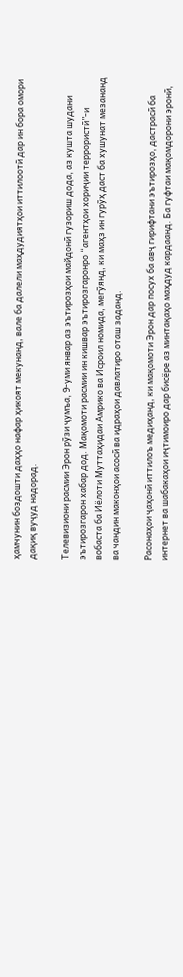ҳамчунин боздошти даҳҳо нафар ҳикоят мекунанд, вале ба далели маҳдудиятҳои иттилоотӣ дар ин бора омори дақиқ вуҷуд надорад.

Телевизиони расмии Эрон рӯзи ҷумъа, 9-уми январ аз эътирозҳои майдонӣ гузориш дода, аз кушта шудани эътирозгарон хабар дод. Мақомоти расмии ин кишвар эътирозгаронро “агентҳои хориҷии террористӣ”-и вобаста ба Иёлоти Муттаҳидаи Амрико ва Исроил номида, мегӯянд, ки маҳз ин гурӯҳ даст ба хушунат мезананд ва чандин маконҳои асосӣ ва идраҳои давлатиро оташ заданд.

Расонаҳои ҷаҳонӣ иттилоъ медиҳанд, ки мақомоти Эрон дар посух ба авҷ гирифтани эътирозҳо, дастрасӣ ба интернет ва шабакаҳои иҷтимоиро дар бисёре аз минтақаҳо маҳдуд кардаанд. Ба гуфтаи мақомдорони эронӣ,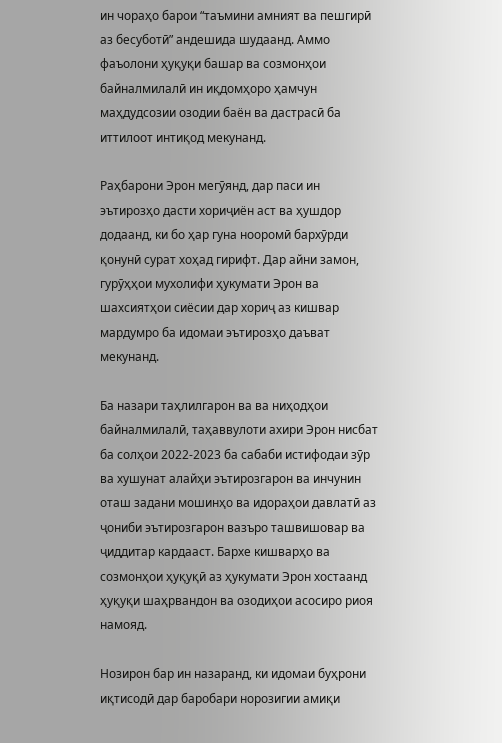ин чораҳо барои “таъмини амният ва пешгирӣ аз бесуботӣ” андешида шудаанд. Аммо фаъолони ҳуқуқи башар ва созмонҳои байналмилалӣ ин иқдомҳоро ҳамчун маҳдудсозии озодии баён ва дастрасӣ ба иттилоот интиқод мекунанд.

Раҳбарони Эрон мегӯянд, дар паси ин эътирозҳо дасти хориҷиён аст ва ҳушдор додаанд, ки бо ҳар гуна нооромӣ бархӯрди қонунӣ сурат хоҳад гирифт. Дар айни замон, гурӯҳҳои мухолифи ҳукумати Эрон ва шахсиятҳои сиёсии дар хориҷ аз кишвар мардумро ба идомаи эътирозҳо даъват мекунанд.

Ба назари таҳлилгарон ва ва ниҳодҳои байналмилалӣ, таҳаввулоти ахири Эрон нисбат ба солҳои 2022-2023 ба сабаби истифодаи зӯр ва хушунат алайҳи эътирозгарон ва инчунин оташ задани мошинҳо ва идораҳои давлатӣ аз ҷониби эътирозгарон вазъро ташвишовар ва ҷиддитар кардааст. Бархе кишварҳо ва созмонҳои ҳуқуқӣ аз ҳукумати Эрон хостаанд ҳуқуқи шаҳрвандон ва озодиҳои асосиро риоя намояд.

Нозирон бар ин назаранд, ки идомаи буҳрони иқтисодӣ дар баробари норозигии амиқи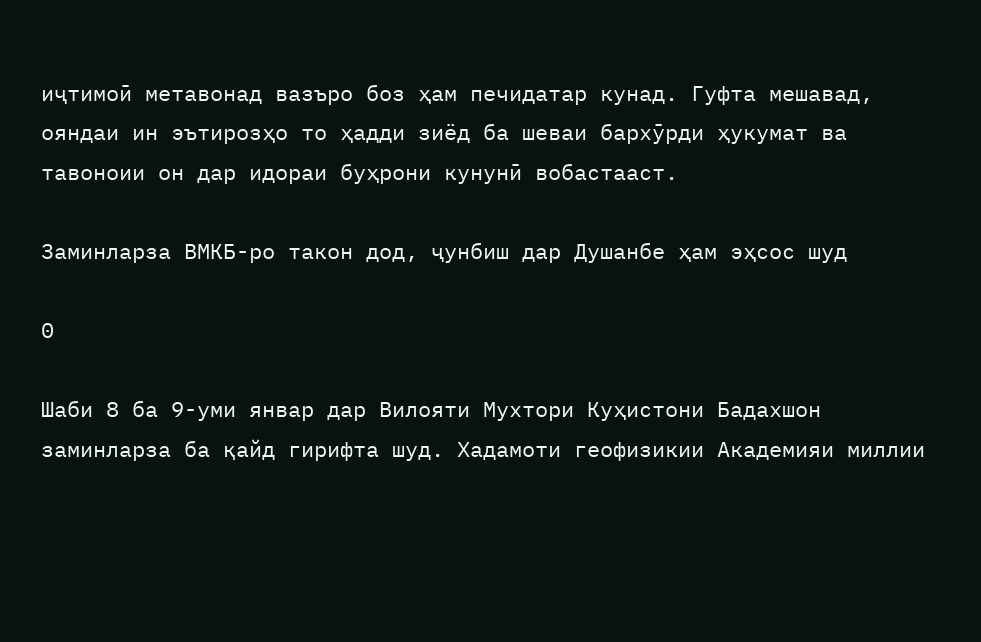иҷтимоӣ метавонад вазъро боз ҳам печидатар кунад. Гуфта мешавад, ояндаи ин эътирозҳо то ҳадди зиёд ба шеваи бархӯрди ҳукумат ва тавоноии он дар идораи буҳрони кунунӣ вобастааст.

Заминларза ВМКБ-ро такон дод, ҷунбиш дар Душанбе ҳам эҳсос шуд

0

Шаби 8 ба 9-уми январ дар Вилояти Мухтори Куҳистони Бадахшон заминларза ба қайд гирифта шуд. Хадамоти геофизикии Академияи миллии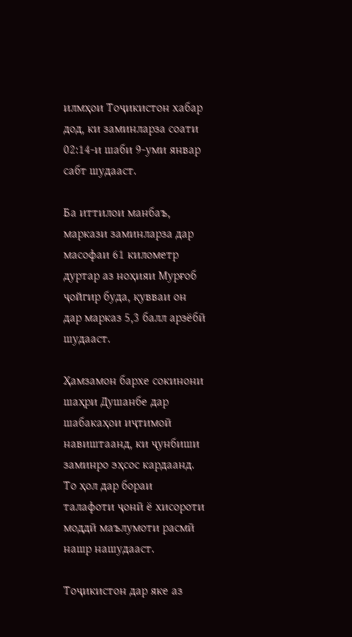илмҳои Тоҷикистон хабар дод, ки заминларза соати 02:14-и шаби 9-уми январ сабт шудааст.

Ба иттилои манбаъ, маркази заминларза дар масофаи 61 километр дуртар аз ноҳияи Мурғоб ҷойгир буда, қувваи он дар марказ 5,3 балл арзёбӣ шудааст.

Ҳамзамон бархе сокинони шаҳри Душанбе дар шабакаҳои иҷтимоӣ навиштаанд, ки ҷунбиши заминро эҳсос кардаанд. То ҳол дар бораи талафоти ҷонӣ ё хисороти моддӣ маълумоти расмӣ нашр нашудааст.

Тоҷикистон дар яке аз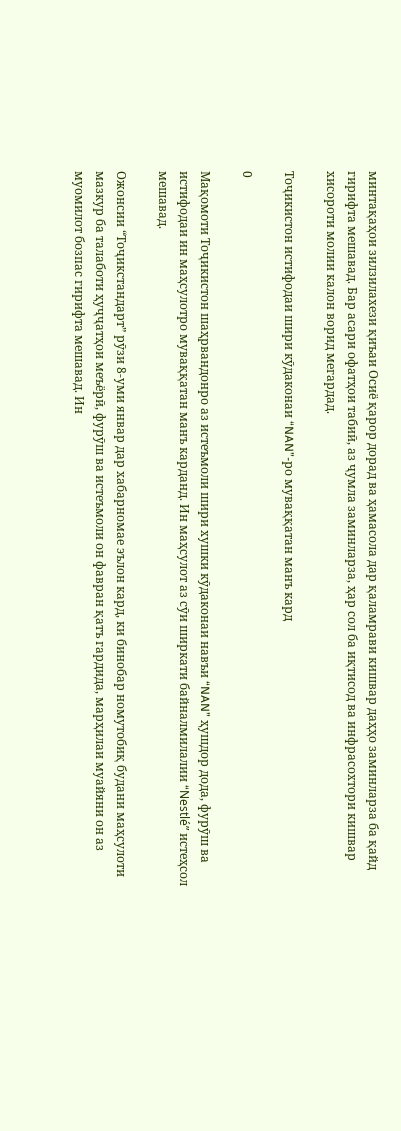минтақаҳои зилзилахези қиъаи Осиё қарор дорад ва ҳамасола дар қаламрави кишвар даҳҳо заминларза ба қайд гирифта мешавад. Бар асари офатҳои табиӣ, аз ҷумла заминларза, ҳар сол ба иқтисод ва инфрасохтори кишвар хисороти молии калон ворид мегардад.

Тоҷикистон истифодаи шири кӯдаконаи “NAN”-ро муваққатан манъ кард

0

Мақомоти Тоҷикистон шаҳрвандонро аз истеъмоли шири хушки кӯдаконаи навъи “NAN” ҳушдор дода, фурӯш ва истифодаи ин маҳсулотро муваққатан манъ карданд. Ин маҳсулот аз сӯи ширкати байналмилалии “Nestlé” истеҳсол мешавад.

Ожонсии “Тоҷикстандарт” рӯзи 8-уми январ дар хабарномае эълон кард, ки бинобар номутобиқ будани маҳсулоти мазкур ба талаботи ҳуҷҷатҳои меъёрӣ, фурӯш ва истеъмоли он фавран қатъ гардида, марҳилаи муайяни он аз муомилот бозпас гирифта мешавад. Ин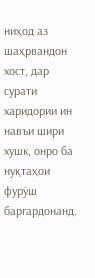ниҳод аз шаҳрвандон хост, дар сурати харидории ин навъи шири хушк, онро ба нуқтаҳои фурӯш баргардонанд.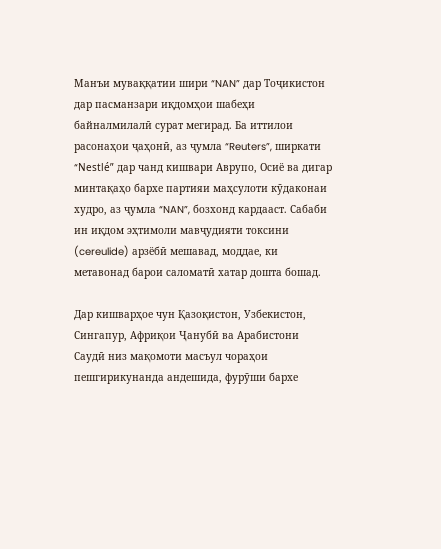Манъи муваққатии шири “NAN” дар Тоҷикистон дар пасманзари иқдомҳои шабеҳи байналмилалӣ сурат мегирад. Ба иттилои расонаҳои ҷаҳонӣ, аз ҷумла “Reuters”, ширкати “Nestlé” дар чанд кишвари Аврупо, Осиё ва дигар минтақаҳо бархе партияи маҳсулоти кӯдаконаи худро, аз ҷумла “NAN”, бозхонд кардааст. Сабаби ин иқдом эҳтимоли мавҷудияти токсини (cereulide) арзёбӣ мешавад, моддае, ки метавонад барои саломатӣ хатар дошта бошад.

Дар кишварҳое чун Қазоқистон, Узбекистон, Сингапур, Африқои Ҷанубӣ ва Арабистони Саудӣ низ мақомоти масъул чораҳои пешгирикунанда андешида, фурӯши бархе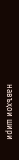навъҳои шири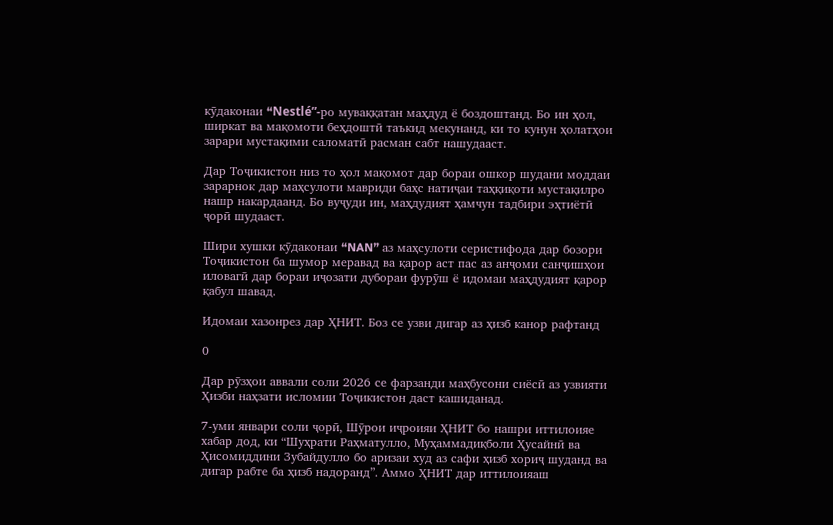кӯдаконаи “Nestlé”-ро муваққатан маҳдуд ё боздоштанд. Бо ин ҳол, ширкат ва мақомоти беҳдоштӣ таъкид мекунанд, ки то кунун ҳолатҳои зарари мустақими саломатӣ расман сабт нашудааст.

Дар Тоҷикистон низ то ҳол мақомот дар бораи ошкор шудани моддаи зарарнок дар маҳсулоти мавриди баҳс натиҷаи таҳқиқоти мустақилро нашр накардаанд. Бо вуҷуди ин, маҳдудият ҳамчун тадбири эҳтиётӣ ҷорӣ шудааст.

Шири хушки кӯдаконаи “NAN” аз маҳсулоти серистифода дар бозори Тоҷикистон ба шумор меравад ва қарор аст пас аз анҷоми санҷишҳои иловагӣ дар бораи иҷозати дубораи фурӯш ё идомаи маҳдудият қарор қабул шавад.

Идомаи хазонрез дар ҲНИТ. Боз се узви дигар аз ҳизб канор рафтанд

0

Дар рӯзҳои аввали соли 2026 се фарзанди маҳбусони сиёсӣ аз узвияти Ҳизби наҳзати исломии Тоҷикистон даст кашиданад.

7-уми январи соли ҷорӣ, Шӯрои иҷроияи ҲНИТ бо нашри иттилоияе хабар дод, ки “Шуҳрати Раҳматулло, Муҳаммадиқболи Ҳусайнӣ ва Ҳисомиддини Зубайдулло бо аризаи худ аз сафи ҳизб хориҷ шуданд ва дигар рабте ба ҳизб надоранд”. Аммо ҲНИТ дар иттилоияаш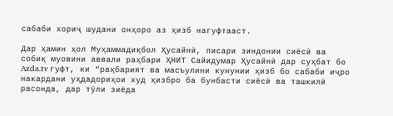сабаби хориҷ шудани онҳоро аз ҳизб нагуфтааст.

Дар ҳамин ҳол Муҳаммадиқбол Ҳусайнӣ, писари зиндонии сиёсӣ ва собиқ муовини аввали раҳбари ҲНИТ Сайидумар Ҳусайнӣ дар суҳбат бо Azda.tv гуфт, ки “раҳбарият ва масъулини кунунии ҳизб бо сабаби иҷро накардани уҳдадориҳои худ ҳизбро ба бунбасти сиёсӣ ва ташкилӣ расонда, дар тӯли зиёда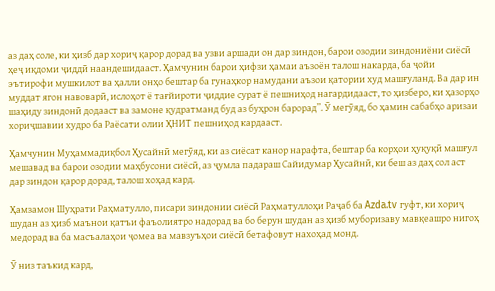аз даҳ соле, ки ҳизб дар хориҷ қарор дорад ва узви аршади он дар зиндон, барои озодии зиндониёни сиёсӣ ҳеҷ иқдоми ҷиддӣ наандешидааст. Ҳамчунин барои ҳифзи ҳамаи аъзоён талош накарда, ба ҷойи эътирофи мушкилот ва ҳалли онҳо бештар ба гунаҳкор намудани аъзои қатории худ машғуланд. Ва дар ин муддат ягон навоварӣ, ислоҳот ё тағйироти ҷиддие сурат ё пешниҳод нагардидааст, то ҳизберо, ки ҳазорҳо шаҳиду зиндонӣ додааст ва замоне қудратманд буд аз буҳрон барорад”. Ӯ мегӯяд, бо ҳамин сабабҳо аризаи хориҷшавии худро ба Раёсати олии ҲНИТ пешниҳод кардааст.

Ҳамчунин Муҳаммадиқбол Ҳусайнӣ мегӯяд, ки аз сиёсат канор нарафта, бештар ба корҳои ҳуқуқӣ машғул мешавад ва барои озодии маҳбусони сиёсӣ, аз ҷумла падараш Сайидумар Ҳусайнӣ, ки беш аз даҳ сол аст дар зиндон қарор дорад, талош хоҳад кард.

Ҳамзамон Шуҳрати Раҳматулло, писари зиндонии сиёсӣ Раҳматуллоҳи Раҷаб ба Azda.tv гуфт, ки хориҷ шудан аз ҳизб маънои қатъи фаъолиятро надорад ва бо берун шудан аз ҳизб муборизаву мавқеашро нигоҳ медорад ва ба масъалаҳои ҷомеа ва мавзуъҳои сиёсӣ бетафовут нахоҳад монд.

Ӯ низ таъкид кард,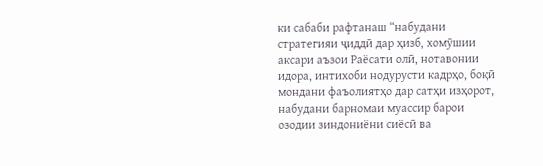ки сабаби рафтанаш “набудани стратегияи ҷиддӣ дар ҳизб, хомӯшии аксари аъзои Раёсати олӣ, нотавонии идора, интихоби нодурусти кадрҳо, боқӣ мондани фаъолиятҳо дар сатҳи изҳорот, набудани барномаи муассир барои озодии зиндониёни сиёсӣ ва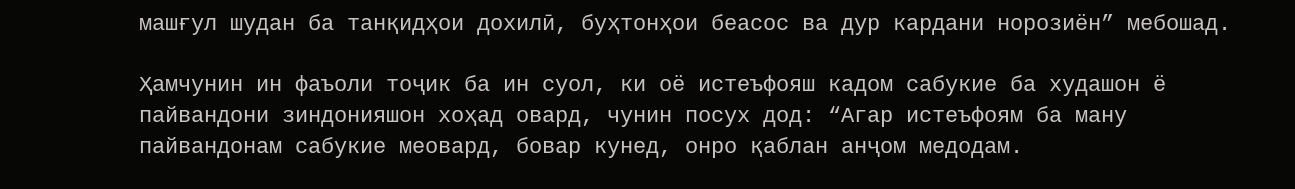машғул шудан ба танқидҳои дохилӣ, буҳтонҳои беасос ва дур кардани норозиён” мебошад.

Ҳамчунин ин фаъоли тоҷик ба ин суол, ки оё истеъфояш кадом сабукие ба худашон ё пайвандони зиндонияшон хоҳад овард, чунин посух дод: “Агар истеъфоям ба ману пайвандонам сабукие меовард, бовар кунед, онро қаблан анҷом медодам.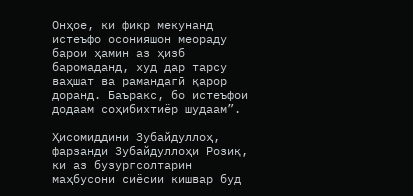Онҳое, ки фикр мекунанд истеъфо осонияшон меораду барои ҳамин аз ҳизб баромаданд, худ дар тарсу ваҳшат ва рамандагӣ қарор доранд. Баъракс, бо истеъфои додаам соҳибихтиёр шудаам”.

Ҳисомиддини Зубайдуллоҳ, фарзанди Зубайдуллоҳи Розиқ, ки аз бузургсолтарин маҳбусони сиёсии кишвар буд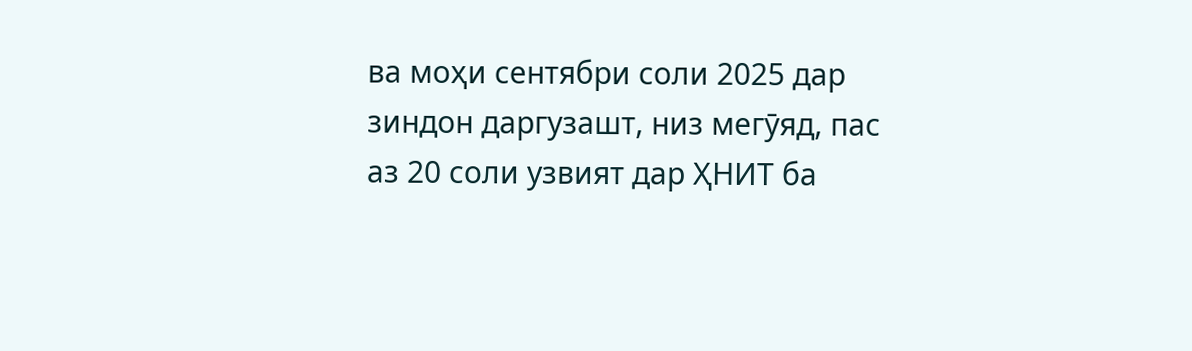ва моҳи сентябри соли 2025 дар зиндон даргузашт, низ мегӯяд, пас аз 20 соли узвият дар ҲНИТ ба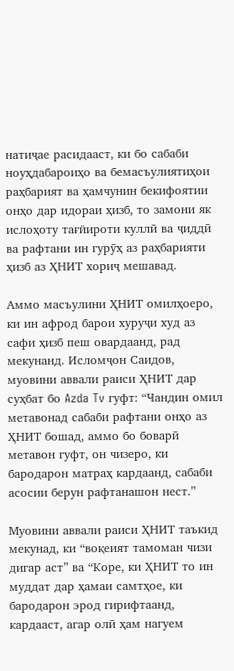натиҷае расидааст, ки бо сабаби ноуҳдабароиҳо ва бемасъулиятиҳои раҳбарият ва ҳамчунин бекифоятии онҳо дар идораи ҳизб, то замони як ислоҳоту тағйироти куллӣ ва ҷиддӣ ва рафтани ин гурӯҳ аз раҳбарияти ҳизб аз ҲНИТ хориҷ мешавад.

Аммо масъулини ҲНИТ омилҳоеро, ки ин афрод барои хуруҷи худ аз сафи ҳизб пеш овардаанд, рад мекунанд. Исломҷон Саидов, муовини аввали раиси ҲНИТ дар суҳбат бо Azda Tv гуфт: “Чандин омил метавонад сабаби рафтани онҳо аз ҲНИТ бошад, аммо бо боварӣ метавон гуфт, он чизеро, ки бародарон матраҳ кардаанд, сабаби асосии берун рафтанашон нест.”

Муовини аввали раиси ҲНИТ таъкид мекунад, ки “воқеият тамоман чизи дигар аст” ва “Коре, ки ҲНИТ то ин муддат дар ҳамаи самтҳое, ки бародарон эрод гирифтаанд, кардааст, агар олӣ ҳам нагуем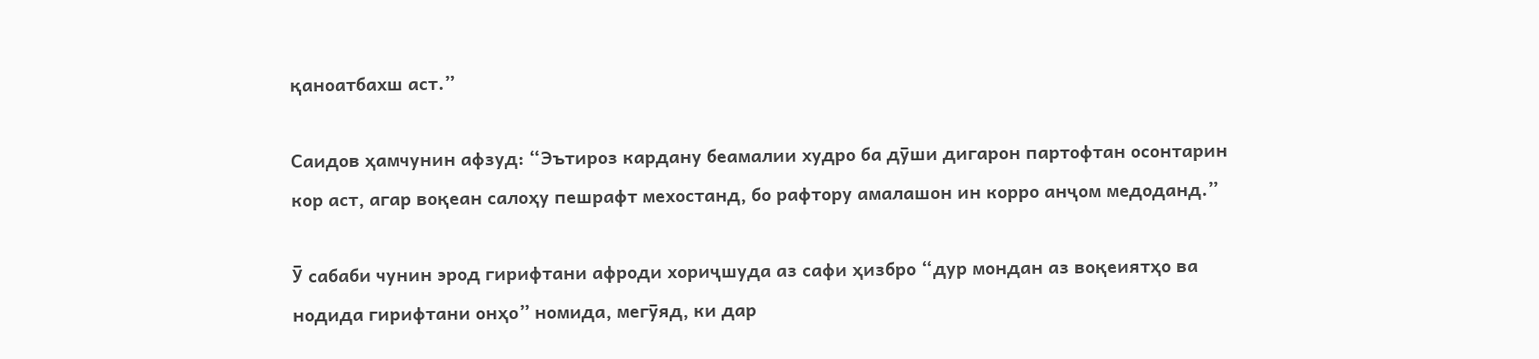қаноатбахш аст.”

Саидов ҳамчунин афзуд: “Эътироз кардану беамалии худро ба дӯши дигарон партофтан осонтарин кор аст, агар воқеан салоҳу пешрафт мехостанд, бо рафтору амалашон ин корро анҷом медоданд.”

Ӯ сабаби чунин эрод гирифтани афроди хориҷшуда аз сафи ҳизбро “дур мондан аз воқеиятҳо ва нодида гирифтани онҳо” номида, мегӯяд, ки дар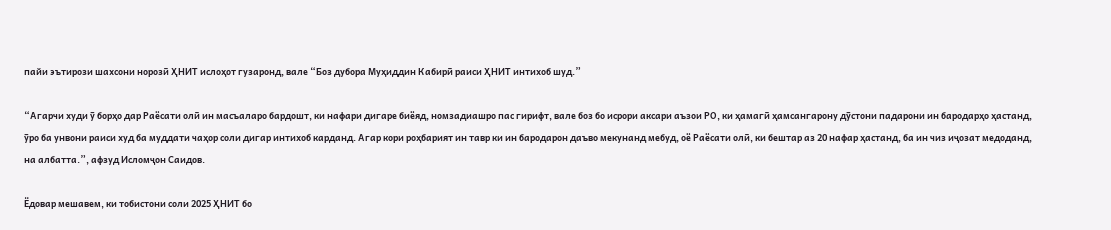пайи эътирози шахсони норозӣ ҲНИТ ислоҳот гузаронд, вале “Боз дубора Муҳиддин Кабирӣ раиси ҲНИТ интихоб шуд.”

“Агарчи худи ӯ борҳо дар Раёсати олӣ ин масъаларо бардошт, ки нафари дигаре биёяд, номзадиашро пас гирифт, вале боз бо исрори аксари аъзои РО, ки ҳамагӣ ҳамсангарону дӯстони падарони ин бародарҳо ҳастанд, ӯро ба унвони раиси худ ба муддати чаҳор соли дигар интихоб карданд. Агар кори роҳбарият ин тавр ки ин бародарон даъво мекунанд мебуд, оё Раёсати олӣ, ки бештар аз 20 нафар ҳастанд, ба ин чиз иҷозат медоданд, на албатта.”, афзуд Исломҷон Саидов.

Ёдовар мешавем, ки тобистони соли 2025 ҲНИТ бо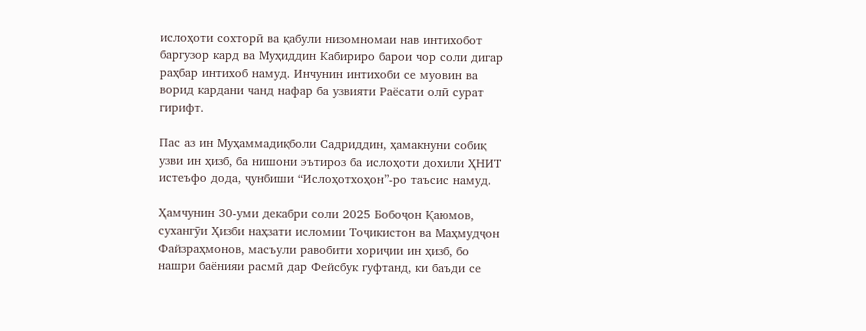ислоҳоти сохторӣ ва қабули низомномаи нав интихобот баргузор кард ва Муҳиддин Кабириро барои чор соли дигар раҳбар интихоб намуд. Инчунин интихоби се муовин ва ворид кардани чанд нафар ба узвияти Раёсати олӣ сурат гирифт.

Пас аз ин Муҳаммадиқболи Садриддин, ҳамакнуни собиқ узви ин ҳизб, ба нишони эътироз ба ислоҳоти дохили ҲНИТ истеъфо дода, ҷунбиши “Ислоҳотхоҳон”-ро таъсис намуд.

Ҳамчунин 30-уми декабри соли 2025 Бобоҷон Қаюмов, сухангӯи Ҳизби наҳзати исломии Тоҷикистон ва Маҳмудҷон Файзраҳмонов, масъули равобити хориҷии ин ҳизб, бо нашри баёнияи расмӣ дар Фейсбук гуфтанд, ки баъди се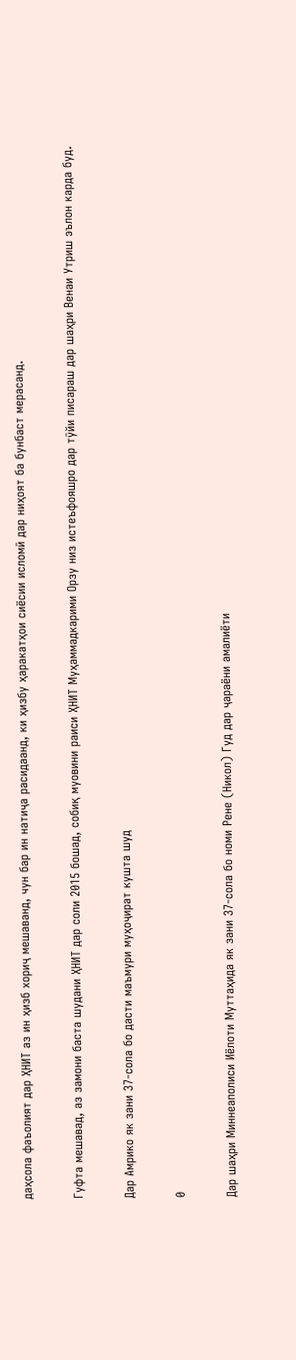даҳсола фаъолият дар ҲНИТ аз ин ҳизб хориҷ мешаванд, чун бар ин натиҷа расидаанд, ки ҳизбу ҳаракатҳои сиёсии исломӣ дар ниҳоят ба бунбаст мерасанд.

Гуфта мешавад, аз замони баста шудани ҲНИТ дар соли 2015 бошад, собиқ муовини раиси ҲНИТ Муҳаммадкарими Орзу низ истеъфояшро дар тӯйи писараш дар шаҳри Венаи Утриш эълон карда буд.

Дар Амрико як зани 37-сола бо дасти маъмури муҳоҷират кушта шуд

0

Дар шаҳри Миннеаполиси Иёлоти Муттаҳида як зани 37-сола бо номи Рене (Никол) Гуд дар ҷараёни амалиёти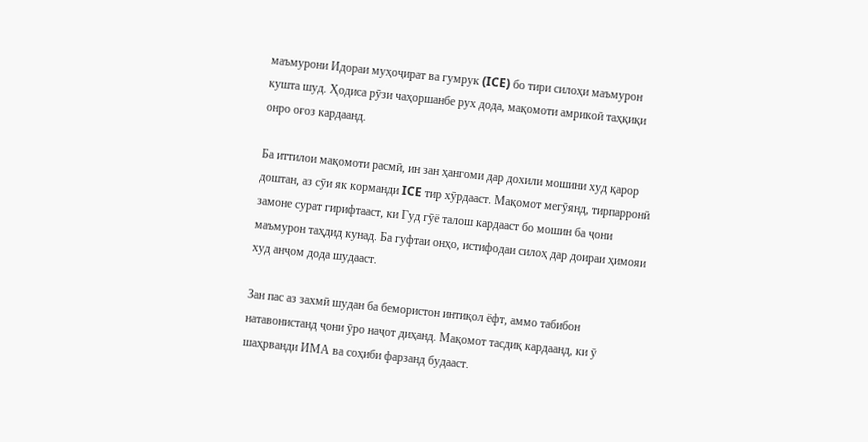маъмурони Идораи муҳоҷират ва гумрук (ICE) бо тири силоҳи маъмурон кушта шуд. Ҳодиса рӯзи чаҳоршанбе рух дода, мақомоти амрикоӣ таҳқиқи онро оғоз кардаанд.

Ба иттилои мақомоти расмӣ, ин зан ҳангоми дар дохили мошини худ қарор доштан, аз сӯи як корманди ICE тир хӯрдааст. Мақомот мегӯянд, тирпарронӣ замоне сурат гирифтааст, ки Гуд гӯё талош кардааст бо мошин ба ҷони маъмурон таҳдид кунад. Ба гуфтаи онҳо, истифодаи силоҳ дар доираи ҳимояи худ анҷом дода шудааст.

Зан пас аз захмӣ шудан ба бемористон интиқол ёфт, аммо табибон натавонистанд ҷони ӯро наҷот диҳанд. Мақомот тасдиқ кардаанд, ки ӯ шаҳрванди ИМА ва соҳиби фарзанд будааст.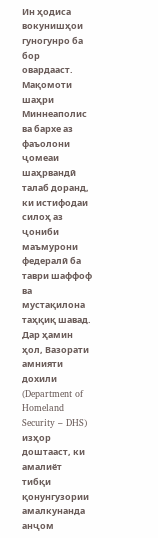Ин ҳодиса вокунишҳои гуногунро ба бор овардааст. Мақомоти шаҳри Миннеаполис ва бархе аз фаъолони ҷомеаи шаҳрвандӣ талаб доранд, ки истифодаи силоҳ аз ҷониби маъмурони федералӣ ба таври шаффоф ва мустақилона таҳқиқ шавад. Дар ҳамин ҳол, Вазорати амнияти дохили (Department of Homeland Security – DHS) изҳор доштааст, ки амалиёт тибқи қонунгузории амалкунанда анҷом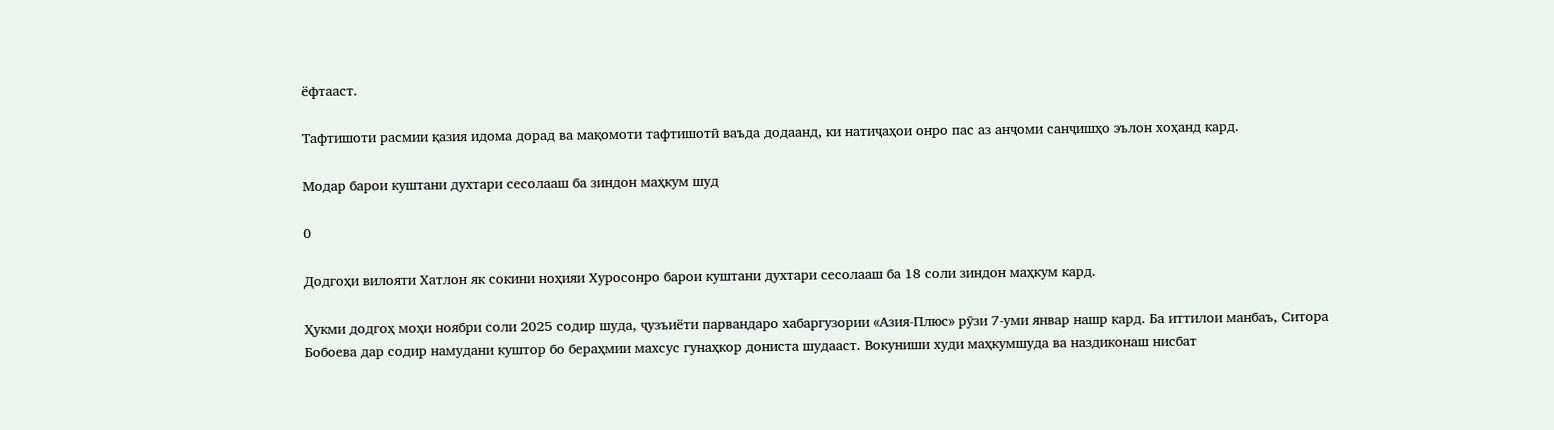ёфтааст.

Тафтишоти расмии қазия идома дорад ва мақомоти тафтишотӣ ваъда додаанд, ки натиҷаҳои онро пас аз анҷоми санҷишҳо эълон хоҳанд кард.

Модар барои куштани духтари сесолааш ба зиндон маҳкум шуд

0

Додгоҳи вилояти Хатлон як сокини ноҳияи Хуросонро барои куштани духтари сесолааш ба 18 соли зиндон маҳкум кард.

Ҳукми додгоҳ моҳи ноябри соли 2025 содир шуда, ҷузъиёти парвандаро хабаргузории «Азия-Плюс» рӯзи 7-уми январ нашр кард. Ба иттилои манбаъ, Ситора Бобоева дар содир намудани куштор бо бераҳмии махсус гунаҳкор дониста шудааст. Вокуниши худи маҳкумшуда ва наздиконаш нисбат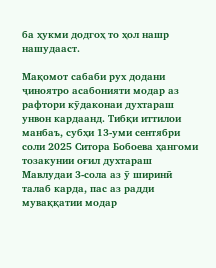ба ҳукми додгоҳ то ҳол нашр нашудааст.

Мақомот сабаби рух додани ҷиноятро асабонияти модар аз рафтори кӯдаконаи духтараш унвон кардаанд. Тибқи иттилои манбаъ, субҳи 13-уми сентябри соли 2025 Ситора Бобоева ҳангоми тозакунии оғил духтараш Мавлудаи 3-сола аз ӯ ширинӣ талаб карда, пас аз радди муваққатии модар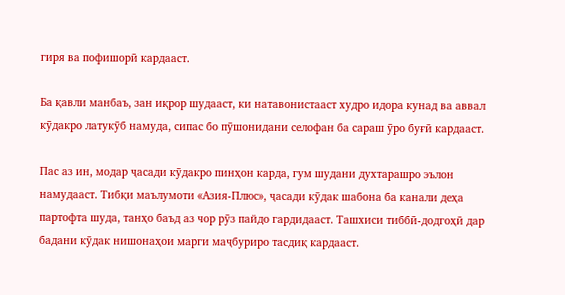гиря ва пофишорӣ кардааст.

Ба қавли манбаъ, зан иқрор шудааст, ки натавонистааст худро идора кунад ва аввал кӯдакро латукӯб намуда, сипас бо пӯшонидани селофан ба сараш ӯро буғӣ кардааст.

Пас аз ин, модар ҷасади кӯдакро пинҳон карда, гум шудани духтарашро эълон намудааст. Тибқи маълумоти «Азия-Плюс», ҷасади кӯдак шабона ба канали деҳа партофта шуда, танҳо баъд аз чор рӯз пайдо гардидааст. Ташхиси тиббӣ-додгоҳӣ дар бадани кӯдак нишонаҳои марги маҷбуриро тасдиқ кардааст.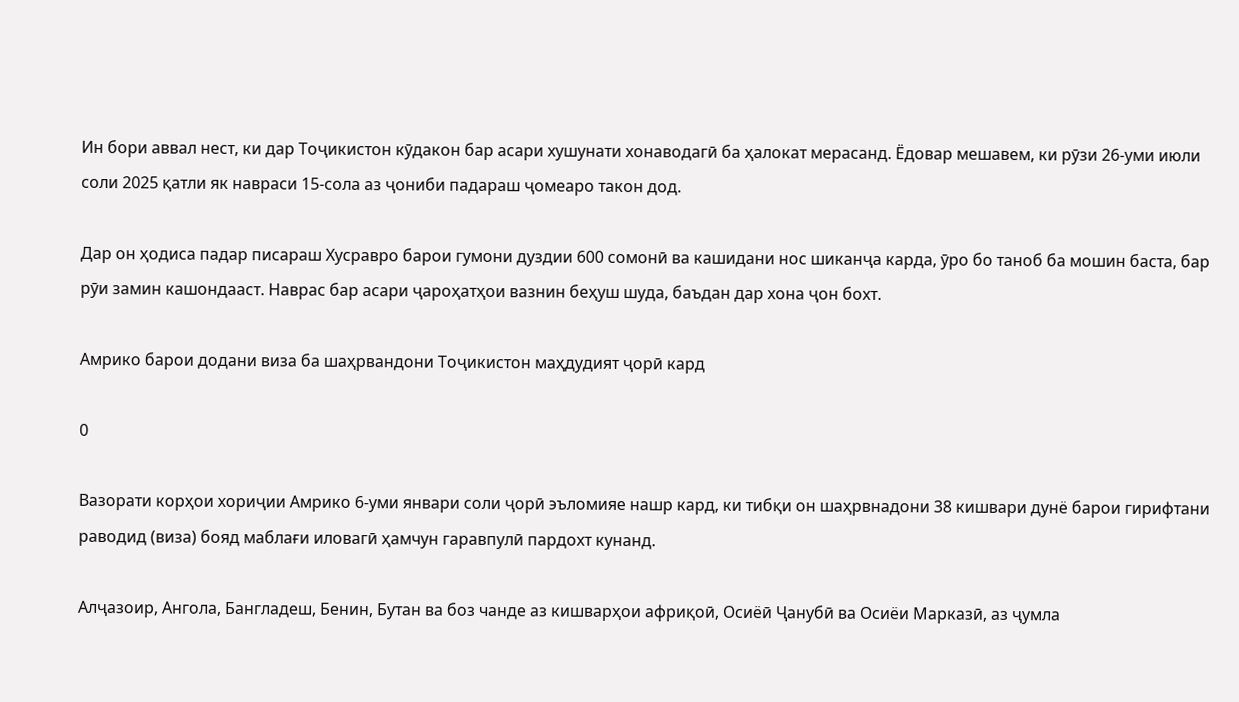Ин бори аввал нест, ки дар Тоҷикистон кӯдакон бар асари хушунати хонаводагӣ ба ҳалокат мерасанд. Ёдовар мешавем, ки рӯзи 26-уми июли соли 2025 қатли як навраси 15-сола аз ҷониби падараш ҷомеаро такон дод.

Дар он ҳодиса падар писараш Хусравро барои гумони дуздии 600 сомонӣ ва кашидани нос шиканҷа карда, ӯро бо таноб ба мошин баста, бар рӯи замин кашондааст. Наврас бар асари ҷароҳатҳои вазнин беҳуш шуда, баъдан дар хона ҷон бохт.

Амрико барои додани виза ба шаҳрвандони Тоҷикистон маҳдудият ҷорӣ кард

0

Вазорати корҳои хориҷии Амрико 6-уми январи соли ҷорӣ эъломияе нашр кард, ки тибқи он шаҳрвнадони 38 кишвари дунё барои гирифтани раводид (виза) бояд маблағи иловагӣ ҳамчун гаравпулӣ пардохт кунанд.

Алҷазоир, Ангола, Бангладеш, Бенин, Бутан ва боз чанде аз кишварҳои африқоӣ, Осиёӣ Ҷанубӣ ва Осиёи Марказӣ, аз ҷумла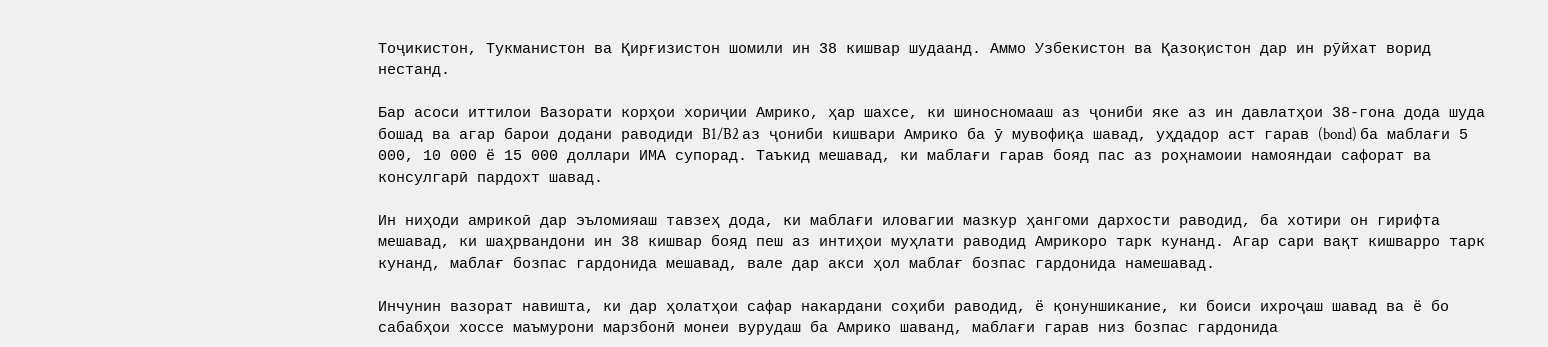Тоҷикистон, Тукманистон ва Қирғизистон шомили ин 38 кишвар шудаанд. Аммо Узбекистон ва Қазоқистон дар ин рӯйхат ворид нестанд.

Бар асоси иттилои Вазорати корҳои хориҷии Амрико, ҳар шахсе, ки шиносномааш аз ҷониби яке аз ин давлатҳои 38-гона дода шуда бошад ва агар барои додани раводиди B1/B2 аз ҷониби кишвари Амрико ба ӯ мувофиқа шавад, уҳдадор аст гарав (bond) ба маблағи 5 000, 10 000 ё 15 000 доллари ИМА супорад. Таъкид мешавад, ки маблағи гарав бояд пас аз роҳнамоии намояндаи сафорат ва консулгарӣ пардохт шавад.

Ин ниҳоди амрикоӣ дар эъломияаш тавзеҳ дода, ки маблағи иловагии мазкур ҳангоми дархости раводид, ба хотири он гирифта мешавад, ки шаҳрвандони ин 38 кишвар бояд пеш аз интиҳои муҳлати раводид Амрикоро тарк кунанд. Агар сари вақт кишварро тарк кунанд, маблағ бозпас гардонида мешавад, вале дар акси ҳол маблағ бозпас гардонида намешавад.

Инчунин вазорат навишта, ки дар ҳолатҳои сафар накардани соҳиби раводид, ё қонуншикание, ки боиси ихроҷаш шавад ва ё бо сабабҳои хоссе маъмурони марзбонӣ монеи вурудаш ба Амрико шаванд, маблағи гарав низ бозпас гардонида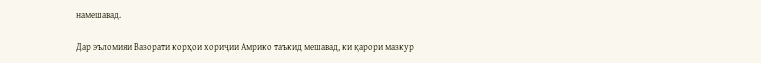намешавад.

Дар эъломияи Вазорати корҳои хориҷии Амрико таъкид мешавад, ки қарори мазкур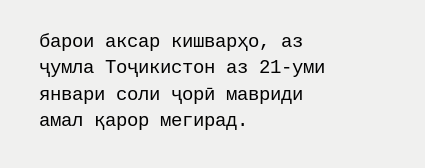барои аксар кишварҳо, аз ҷумла Тоҷикистон аз 21-уми январи соли ҷорӣ мавриди амал қарор мегирад.